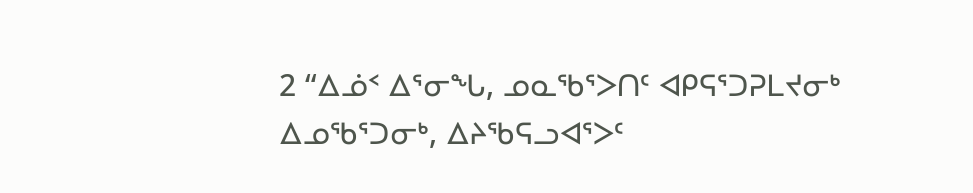2 “ᐃᓅᑉ ᐃᕐᓂᖓ, ᓄᓇᖃᕐᐳᑎᑦ ᐊᑭᕋᕐᑐᕈᒪᔪᓂᒃ ᐃᓄᖃᕐᑐᓂᒃ, ᐃᔨᖃᕋᓗᐊᕐᐳᑦ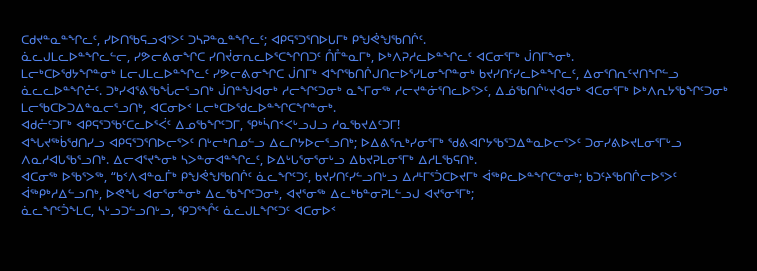ᑕᑯᔪᓐᓇᓐᖏᓚᑦ, ᓯᐅᑎᖃᕋᓗᐊᕐᐳᑦ ᑐᓴᕈᓐᓇᓐᖏᓚᑦ; ᐊᑭᕋᕐᑐᕐᑎᐅᒐᒥᒃ ᑭᖑᕚᖑᖃᑎᒌᑦ.
ᓈᓚᒍᒪᓚᐅᓐᖏᓚᓪᓕ, ᓯᕗᓕᕕᓂᖏᑕ ᓯᑎᔫᓂᕆᓚᐅᕐᑕᖏᑎᑐᑦ ᑍᒤᓐᓇᒥᒃ, ᐅᒃᐱᕈᓱᓚᐅᓐᖏᓚᑦ ᐊᑕᓂᕐᒥᒃ ᒎᑎᒥᖕᓂᒃ.
ᒪᓕᒃᑕᐅᖁᔭᖏᓐᓂᒃ ᒪᓕᒍᒪᓚᐅᓐᖏᓚᑦ ᓯᕗᓕᕕᓂᖏᑕ ᒎᑎᒥᒃ ᐊᖏᖃᑎᒌᒍᑎᓕᐅᕐᓯᒪᓂᖏᓐᓂᒃ ᑲᔪᓯᑎᑦᓯᓚᐅᓐᖏᓚᑦ, ᐃᓂᕐᑎᕆᑦᔪᑎᖏᓪᓗ ᓈᓚᓚᐅᓐᖏᓔᑦ. ᑐᒃᓯᐊᕐᕕᖃᖔᓕᕐᓗᑎᒃ ᒎᑎᓐᖑᐊᓂᒃ ᓱᓕᖏᑦᑐᓂᒃ ᓇᖕᒥᓂᖅ ᓱᓕᔪᓐᓃᕐᑎᓚᐅᕐᐳᑦ, ᐃᓅᖃᑎᒌᒡᔪᐊᓂᒃ ᐊᑕᓂᕐᒥᒃ ᐅᒃᐱᕆᔭᖃᖏᑦᑐᓂᒃ ᒪᓕᖃᑕᐅᑐᐃᓐᓇᓕᕐᓗᑎᒃ, ᐊᑕᓂᐅᑉ ᒪᓕᒃᑕᐅᖁᓚᐅᓐᖏᑕᖏᓐᓂᒃ.
ᐊᑯᓔᑦᑐᒥᒃ ᐊᑭᕋᕐᑐᖃᑦᑕᓚᐅᕐᐹᑦ ᐃᓄᖃᖏᑦᑐᒥ, ᕿᒃᓵᑎᑉᐸᒡᓗᒍᓗ ᓱᓇᖃᔪᐃᑦᑐᒥ!
ᐊᖓᔪᖅᑳᖁᑎᓯᓗ ᐊᑭᕋᕐᑐᕐᑎᐅᓕᕐᐳᑦ ᑎᒡᓕᒃᑎᓄᓪᓗ ᐃᓚᒋᔭᐅᓕᕐᓗᑎᒃ; ᐅᐃᕕᕐᕆᒃᓯᓂᕐᒥᒃ ᖁᕕᐊᒋᔭᖃᕐᑐᐃᓐᓇᐅᓕᕐᐳᑦ ᑐᓂᓯᕕᐅᔪᒪᓂᕐᒥᒡᓗ ᐱᓇᓱᐊᒐᖃᕐᓗᑎᒃ. ᐃᓕᐊᕐᔪᖕᓂᒃ ᓴᐳᓐᓂᐊᓐᖏᓚᑦ, ᐅᐃᒡᒐᕐᓂᕐᓂᒡᓗ ᐃᑲᔪᕈᒪᓂᕐᒥᒃ ᐃᓱᒪᖃᕋᑎᒃ.
ᐊᑕᓂᖅ ᐅᖃᕐᐳᖅ, “ᑲᑉᐱᐊᓐᓇᒦᒃ ᑭᖑᕚᖑᖃᑎᒌᑦ ᓈᓚᖏᑦᑐᑦ, ᑲᔪᓯᑎᑦᓯᓪᓗᑎᒡᓗ ᐃᓱᒻᒥᕐᑑᑕᐅᔪᒥᒃ ᐋᖅᑭᓚᐅᓐᖏᑕᓐᓂᒃ; ᑲᑐᑦᔨᖃᑎᒌᓕᐅᕐᐳᑦ ᐋᖅᑭᒃᓱᐃᓪᓗᑎᒃ, ᐅᕙᖓ ᐊᓂᕐᓂᓐᓂᒃ ᐃᓚᖃᖏᑦᑐᓂᒃ, ᐊᔪᕐᓂᖅ ᐃᓚᒃᑲᓐᓂᕈᒪᓪᓗᒍ ᐊᔪᕐᓂᕐᒥᒃ;
ᓈᓚᖏᑦᑑᖕᒪᑕ, ᓴᒡᓗᑐᓪᓗᑎᒡᓗ, ᕿᑐᕐᖎᑦ ᓈᓚᒍᒪᖏᑦᑐᑦ ᐊᑕᓂᐅᑉ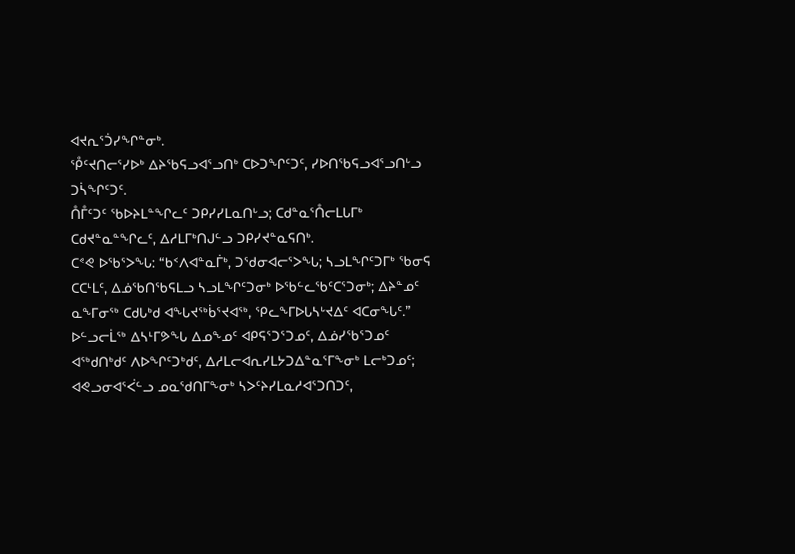ᐊᔪᕆᕐᑑᓯᖏᓐᓂᒃ.
ᕾᑦᔪᑎᓕᕐᓯᐅᒃ ᐃᔨᖃᕋᓗᐊᕐᓗᑎᒃ ᑕᐅᑐᖏᑦᑐᑦ, ᓯᐅᑎᖃᕋᓗᐊᕐᓗᑎᒡᓗ ᑐᓵᖏᑦᑐᑦ.
ᑍᒤᑦᑐᑦ ᖃᐅᔨᒪᓐᖏᓚᑦ ᑐᑭᓯᓯᒪᓇᑎᒡᓗ; ᑕᑯᓐᓇᕐᑍᓕᒪᒐᒥᒃ ᑕᑯᔪᓐᓇᓐᖏᓚᑦ, ᐃᓱᒪᒥᒃᑎᒍᓪᓗ ᑐᑭᓯᔪᓐᓇᕋᑎᒃ.
ᑕᕝᕙ ᐅᖃᕐᐳᖓ: “ᑲᑉᐱᐊᓐᓇᒦᒃ, ᑐᖁᓂᐊᓕᕐᐳᖓ; ᓴᓗᒪᖏᑦᑐᒥᒃ ᖃᓂᕋ ᑕᑕᒻᒪᑦ, ᐃᓅᖃᑎᖃᕋᒪᓗ ᓴᓗᒪᖏᑦᑐᓂᒃ ᐅᖃᓪᓚᖃᑦᑕᕐᑐᓂᒃ; ᐃᔨᓐᓄᑦ ᓇᖕᒥᓂᖅ ᑕᑯᒐᒃᑯ ᐊᖓᔪᖅᑳᕐᔪᐊᖅ, ᕿᓚᖕᒥᐅᒐᓴᒡᔪᐃᑦ ᐊᑕᓂᖓᑦ.”
ᐅᓪᓗᓕᒫᖅ ᐃᓴᒻᒥᕗᖓ ᐃᓄᖕᓄᑦ ᐊᑭᕋᕐᑐᕐᑐᓄᑦ, ᐃᓅᓯᖃᕐᑐᓄᑦ ᐊᖅᑯᑎᒃᑯᑦ ᐱᐅᖏᑦᑐᒃᑯᑦ, ᐃᓱᒪᓕᐊᕆᓯᒪᔭᑐᐃᓐᓇᕐᒥᖕᓂᒃ ᒪᓕᒃᑐᓄᑦ;
ᐊᕙᓗᓂᐊᕐᐹᓪᓗ ᓄᓇᖁᑎᒥᖕᓂᒃ ᓴᐳᑦᔨᓯᒪᓇᓱᐊᕐᑐᑎᑐᑦ,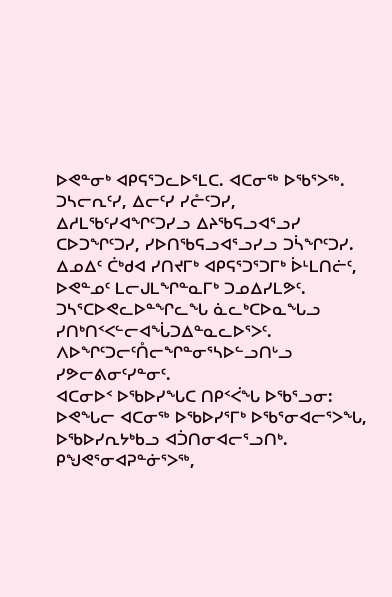ᐅᕙᓐᓂᒃ ᐊᑭᕋᕐᑐᓚᐅᕐᒪᑕ. ᐊᑕᓂᖅ ᐅᖃᕐᐳᖅ.
ᑐᓴᓕᕆᑦᓯ, ᐃᓕᑦᓯ ᓯᓔᑦᑐᓯ, ᐃᓱᒪᖃᑦᓯᐊᖏᑦᑐᓯᓗ ᐃᔨᖃᕋᓗᐊᕐᓗᓯ ᑕᐅᑐᖏᑦᑐᓯ, ᓯᐅᑎᖃᕋᓗᐊᕐᓗᓯᓗ ᑐᓵᖏᑦᑐᓯ.
ᐃᓄᐃᑦ ᑖᒃᑯᐊ ᓯᑎᔪᒥᒃ ᐊᑭᕋᕐᑐᕐᑐᒥᒃ ᐆᒻᒪᑎᓖᑦ, ᐅᕙᓐᓄᑦ ᒪᓕᒍᒪᖏᓐᓇᒥᒃ ᑐᓄᐃᓯᒪᕗᑦ.
ᑐᓴᕐᑕᐅᕙᓚᐅᓐᖏᓚᖓ ᓈᓚᒃᑕᐅᓇᖓᓗ ᓯᑎᒃᑎᑉᐸᓪᓕᐊᖔᑐᐃᓐᓇᓚᐅᕐᐳᑦ. ᐱᐅᖏᑦᑐᓕᑦᑍᓕᖏᓐᓂᕐᓴᐅᓪᓗᑎᒡᓗ ᓯᕗᓕᕕᓂᑦᓯᓐᓂᑦ.
ᐊᑕᓂᐅᑉ ᐅᖃᐅᓯᖓᑕ ᑎᑭᑉᐹᖓ ᐅᖃᕐᓗᓂ:
ᐅᕙᖓᓕ ᐊᑕᓂᖅ ᐅᖃᐅᓯᕐᒥᒃ ᐅᖃᕐᓂᐊᓕᕐᐳᖓ, ᐅᖃᐅᓯᕆᔭᒃᑲᓗ ᐊᑑᑎᓂᐊᓕᕐᓗᑎᒃ. ᑭᖑᕙᕐᓂᐊᕈᓐᓃᕐᐳᖅ,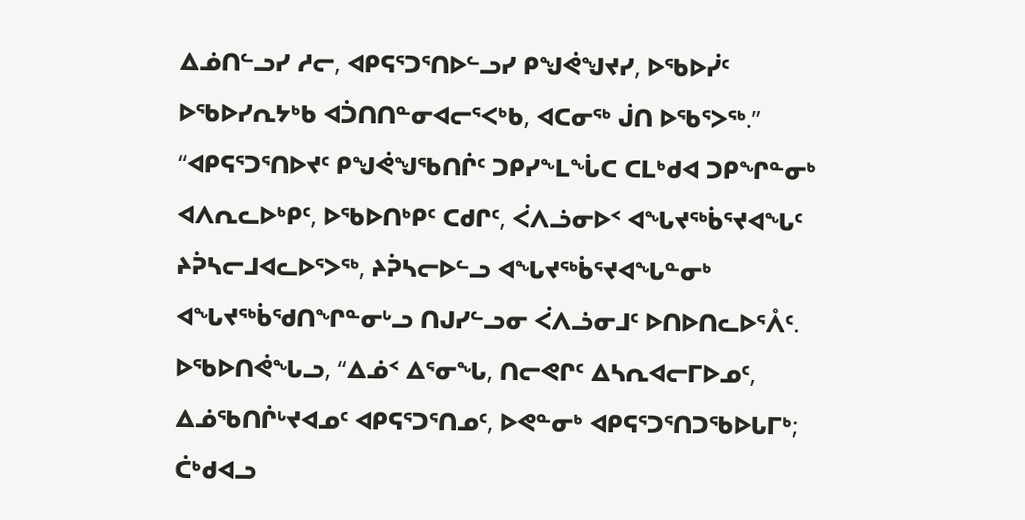ᐃᓅᑎᓪᓗᓯ ᓱᓕ, ᐊᑭᕋᕐᑐᕐᑎᐅᓪᓗᓯ ᑭᖑᕚᖑᔪᓯ, ᐅᖃᐅᓰᑦ ᐅᖃᐅᓯᕆᔭᒃᑲ ᐊᑑᑎᑎᓐᓂᐊᓕᕐᐸᒃᑲ, ᐊᑕᓂᖅ ᒎᑎ ᐅᖃᕐᐳᖅ.”
“ᐊᑭᕋᕐᑐᕐᑎᐅᔪᑦ ᑭᖑᕚᖑᖃᑎᒌᑦ ᑐᑭᓯᖕᒪᖔᑕ ᑕᒪᒃᑯᐊ ᑐᑭᖏᓐᓂᒃ ᐊᐱᕆᓚᐅᒃᑭᑦ, ᐅᖃᐅᑎᒃᑭᑦ ᑕᑯᒋᑦ, ᐹᐱᓘᓂᐅᑉ ᐊᖓᔪᖅᑳᕐᔪᐊᖓᑦ ᔨᕉᓴᓕᒧᐊᓚᐅᕐᐳᖅ, ᔨᕉᓴᓕᐅᓪᓗ ᐊᖓᔪᖅᑳᕐᔪᐊᖓᓐᓂᒃ ᐊᖓᔪᖅᑳᖁᑎᖏᓐᓂᒡᓗ ᑎᒍᓯᓪᓗᓂ ᐹᐱᓘᓂᒧᑦ ᐅᑎᐅᑎᓚᐅᕐᐰᑦ.
ᐅᖃᐅᑎᕚᖓᓗ, “ᐃᓅᑉ ᐃᕐᓂᖓ, ᑎᓕᕙᒋᑦ ᐃᓴᕆᐊᓕᒥᐅᓄᑦ, ᐃᓅᖃᑎᒌᒡᔪᐊᓄᑦ ᐊᑭᕋᕐᑐᕐᑎᓄᑦ, ᐅᕙᓐᓂᒃ ᐊᑭᕋᕐᑐᕐᑎᑐᖃᐅᒐᒥᒃ; ᑖᒃᑯᐊᓗ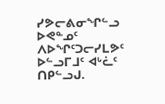ᓯᕗᓕᕕᓂᖏᓪᓗ ᐅᕙᓐᓄᑦ ᐱᐅᖏᑦᑐᓕᓯᒪᕗᑦ ᐅᓪᓗᒥᒧᑦ ᐊᒡᓛᑦ ᑎᑭᓪᓗᒍ.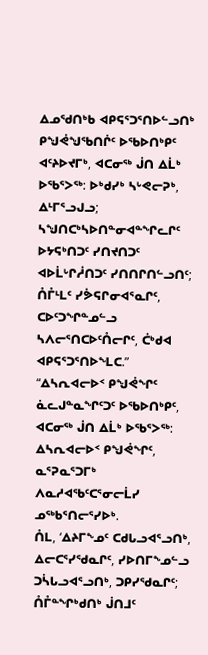ᐃᓄᖁᑎᒃᑲ ᐊᑭᕋᕐᑐᕐᑎᐅᓪᓗᑎᒃ ᑭᖑᕚᖑᖃᑎᒌᑦ ᐅᖃᐅᑎᒃᑭᑦ ᐊᑦᔨᐅᔪᒥᒃ, ᐊᑕᓂᖅ ᒎᑎ ᐃᒫᒃ ᐅᖃᕐᐳᖅ: ᐅᒃᑯᓯᒃ ᓴᒡᕙᓕᕈᒃ, ᐃᒻᒥᕐᓗᒍᓗ;
ᓴᖑᑎᑕᒃᓴᐅᑎᓐᓂᐊᓐᖏᓚᒋᑦ ᐅᔭᕋᒃᑎᑐᑦ ᓯᑎᔪᑎᑐᑦ ᐊᐅᒫᒡᒋᓲᑎᑐᑦ ᓯᑎᑎᒋᑎᓪᓗᑎᑦ; ᑍᒤᒻᒪᑦ ᓯᕘᕋᒋᓂᐊᕐᓇᒋᑦ, ᑕᐅᑦᑐᖏᓐᓄᓪᓗ ᓴᐱᓕᕐᑎᑕᐅᑦᑍᓕᒋᑦ, ᑖᒃᑯᐊ ᐊᑭᕋᕐᑐᕐᑎᐅᖕᒪᑕ.”
“ᐃᓴᕆᐊᓕᐅᑉ ᑭᖑᕚᖏᑦ ᓈᓚᒍᓐᓇᖏᑦᑐᑦ ᐅᖃᐅᑎᒃᑭᑦ, ᐊᑕᓂᖅ ᒎᑎ ᐃᒫᒃ ᐅᖃᕐᐳᖅ: ᐃᓴᕆᐊᓕᐅᑉ ᑭᖑᕚᖏᑦ, ᓇᕐᕈᓇᕐᑐᒥᒃ ᐱᓇᓱᐊᖃᑦᑕᕐᓂᓕᒫᓯ ᓄᖅᑲᕐᑎᓕᕐᓯᐅᒃ.
ᑍᒪ, ‘ᐃᔨᒥᖕᓄᑦ ᑕᑯᒐᓗᐊᕐᓗᑎᒃ, ᐃᓕᑕᕐᓯᖁᓇᒋᑦ, ᓯᐅᑎᒥᖕᓄᓪᓗ ᑐᓵᒐᓗᐊᕐᓗᑎᒃ, ᑐᑭᓯᖁᓇᒋᑦ; ᑍᒤᓐᖏᒃᑯᑎᒃ ᒎᑎᒧᑦ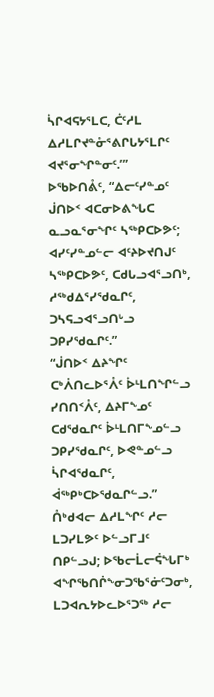ᓵᒋᐊᕋᔭᕐᒪᑕ, ᑖᑦᓱᒪ ᐃᓱᒪᒋᔪᓐᓁᕐᕕᒋᒐᔭᕐᒪᒋᑦ ᐊᔪᕐᓂᖏᓐᓂᑦ.’”
ᐅᖃᐅᑎᕔᑦ, “ᐃᓕᑦᓯᓐᓄᑦ ᒎᑎᐅᑉ ᐊᑕᓂᐅᕕᖓᑕ ᓇᓗᓇᕐᓂᖏᑦ ᓴᖅᑭᑕᐅᕗᑦ; ᐊᓯᑦᓯᓐᓄᓪᓕ ᐊᑦᔨᐅᔪᑎᒍᑦ ᓴᖅᑭᑕᐅᕗᑦ, ᑕᑯᒐᓗᐊᕐᓗᑎᒃ, ᓱᖅᑯᐃᕐᓯᖁᓇᒋᑦ, ᑐᓴᕋᓗᐊᕐᓗᑎᒡᓗ ᑐᑭᓯᖁᓇᒋᑦ.”
“ᒎᑎᐅᑉ ᐃᔨᖏᑦ ᑕᒃᐲᑎᓚᐅᕐᐰᑦ ᐆᒻᒪᑎᖏᓪᓗ ᓯᑎᑎᑉᐰᑦ, ᐃᔨᒥᖕᓄᑦ ᑕᑯᖁᓇᒋᑦ ᐆᒻᒪᑎᒥᖕᓄᓪᓗ ᑐᑭᓯᖁᓇᒋᑦ, ᐅᕙᓐᓄᓪᓗ ᓵᒋᐊᖁᓇᒋᑦ, ᐋᖅᑭᒃᑕᐅᖁᓇᒋᓪᓗ.”
ᑍᒃᑯᐊᓕ ᐃᓱᒪᖏᑦ ᓱᓕ ᒪᑐᓯᒪᕗᑦ ᐅᓪᓗᒥᒧᑦ ᑎᑭᓪᓗᒍ; ᐅᖃᓕᒫᓕᕌᖓᒥᒃ ᐊᖏᖃᑎᒌᖕᓂᑐᖃᕐᓃᑦᑐᓂᒃ, ᒪᑐᐊᕆᔭᐅᓚᐅᕐᑐᖅ ᓱᓕ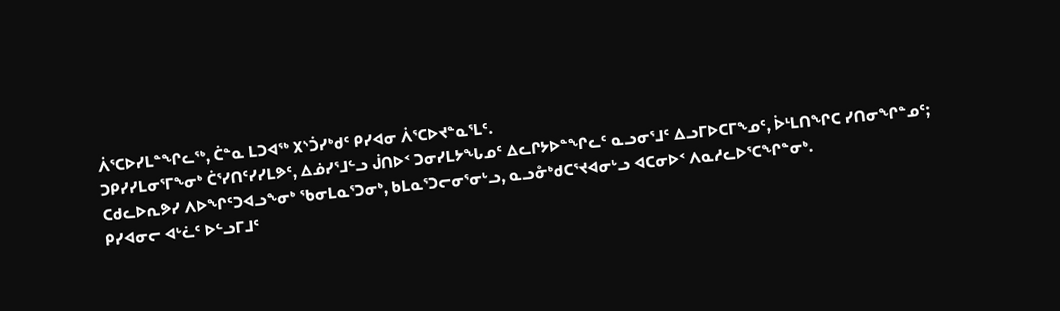ᐲᕐᑕᐅᓯᒪᓐᖏᓚᖅ, ᑖᓐᓇ ᒪᑐᐊᖅ ᙭ᔅᑑᓯᒃᑯᑦ ᑭᓯᐊᓂ ᐲᕐᑕᐅᔪᓐᓇᕐᒪᑦ.
ᑐᑭᓯᓯᒪᓂᕐᒥᖕᓂᒃ ᑖᕐᓯᑎᑦᓯᓯᒪᕗᑦ, ᐃᓅᓯᕐᒧᓪᓗ ᒎᑎᐅᑉ ᑐᓂᓯᒪᔭᖓᓄᑦ ᐃᓚᒋᔭᐅᓐᖏᓚᑦ ᓇᓗᓂᕐᒧᑦ ᐃᓗᒥᐅᑕᒥᖕᓄᑦ, ᐆᒻᒪᑎᖏᑕ ᓯᑎᓂᖏᓐᓄᑦ;
ᑕᑯᓚᐅᕆᕗᓯ ᐱᐅᖏᑦᑐᐊᓗᖕᓂᒃ ᖃᓂᒪᓇᕐᑐᓂᒃ, ᑲᒪᓇᕐᑐᓕᓂᕐᓂᒡᓗ, ᓇᓗᓁᒃᑯᑕᕐᔪᐊᓂᒡᓗ ᐊᑕᓂᐅᑉ ᐱᓇᓱᓚᐅᕐᑕᖏᓐᓂᒃ.
ᑭᓯᐊᓂᓕ ᐊᒡᓛᑦ ᐅᓪᓗᒥᒧᑦ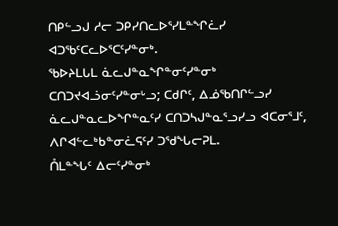ᑎᑭᓪᓗᒍ ᓱᓕ ᑐᑭᓯᑎᓚᐅᕐᓯᒪᓐᖏᓛᓯ ᐊᑐᖃᑦᑕᓚᐅᕐᑕᑦᓯᓐᓂᒃ.
ᖃᐅᔨᒪᒐᒪ ᓈᓚᒍᓐᓇᖏᓐᓂᑦᓯᓐᓂᒃ ᑕᑎᑐᔪᐊᓘᓂᑦᓯᓐᓂᒡᓗ; ᑕᑯᒋᑦ, ᐃᓅᖃᑎᒋᓪᓗᓯ ᓈᓚᒍᓐᓇᓚᐅᖏᓐᓇᑦᓯ ᑕᑎᑐᓴᒍᓐᓇᕐᓗᓯᓗ ᐊᑕᓂᕐᒧᑦ, ᐱᒋᐊᓪᓚᒃᑲᓐᓂᓛᕋᑦᓯ ᑐᖁᖓᓕᕈᒪ.
ᑍᒪᓐᖓᑦ ᐃᓕᑦᓯᓐᓂᒃ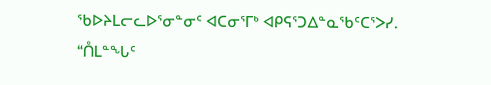ᖃᐅᔨᒪᓕᓚᐅᕐᓂᓐᓂᑦ ᐊᑕᓂᕐᒥᒃ ᐊᑭᕋᕐᑐᐃᓐᓇᖃᑦᑕᕐᐳᓯ.
“ᑍᒪᓐᖓᑦ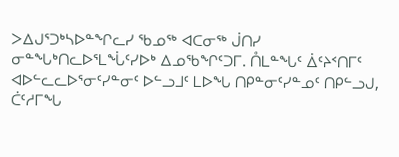ᐳᐃᒍᕐᑐᒃᓴᐅᓐᖏᓚᓯ ᖃᓄᖅ ᐊᑕᓂᖅ ᒎᑎᓯ ᓂᓐᖓᒃᑎᓚᐅᕐᒪᖔᑦᓯᐅᒃ ᐃᓄᖃᖏᑦᑐᒥ. ᑍᒪᓐᖓᑦ ᐄᑦᔨᑉᑎᒥᑦ ᐊᐅᓪᓚᓚᐅᕐᓂᑦᓯᓐᓂᑦ ᐅᓪᓗᒧᑦ ᒪᐅᖓ ᑎᑭᓐᓂᑦᓯᓐᓄᑦ ᑎᑭᓪᓗᒍ, ᑖᑦᓱᒥᖓ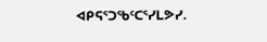ᐊᑭᕋᕐᑐᖃᑦᑕᕐᓯᒪᕗᓯ.